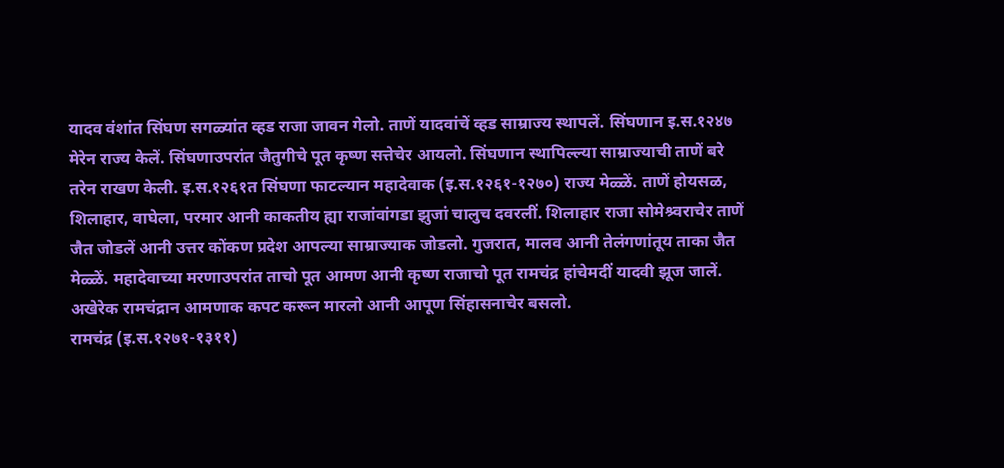यादव वंशांत सिंघण सगळ्यांत व्हड राजा जावन गेलो. ताणें यादवांचें व्हड साम्राज्य स्थापलें. सिंघणान इ.स.१२४७ मेरेन राज्य केलें. सिंघणाउपरांत जैतुगीचे पूत कृष्ण सत्तेचेर आयलो. सिंघणान स्थापिल्ल्या साम्राज्याची ताणें बरे तरेन राखण केली. इ.स.१२६१त सिंघणा फाटल्यान महादेवाक (इ.स.१२६१-१२७०) राज्य मेळ्ळें. ताणें होयसळ, शिलाहार, वाघेला, परमार आनी काकतीय ह्या राजांवांगडा झुजां चालुच दवरलीं. शिलाहार राजा सोमेश्र्वराचेर ताणें जैत जोडलें आनी उत्तर कोंकण प्रदेश आपल्या साम्राज्याक जोडलो. गुजरात, मालव आनी तेलंगणांतूय ताका जैत मेळ्ळें. महादेवाच्या मरणाउपरांत ताचो पूत आमण आनी कृष्ण राजाचो पूत रामचंद्र हांचेमदीं यादवी झूज जालें. अखेरेक रामचंद्रान आमणाक कपट करून मारलो आनी आपूण सिंहासनाचेर बसलो.
रामचंद्र (इ.स.१२७१-१३११)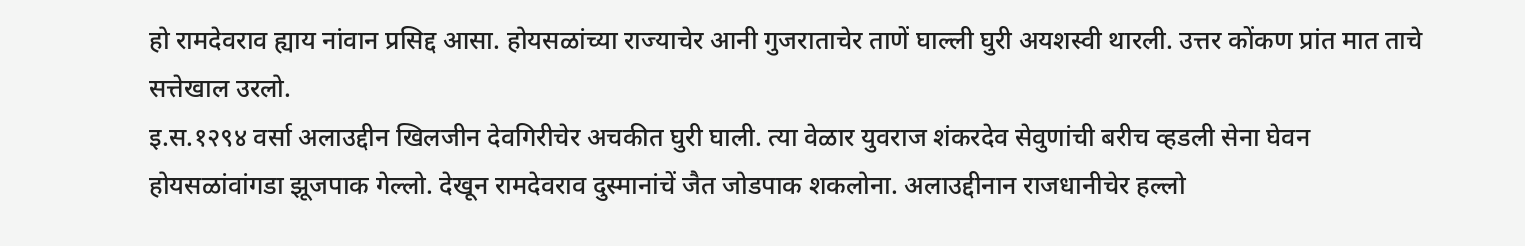हो रामदेवराव ह्याय नांवान प्रसिद्द आसा. होयसळांच्या राज्याचेर आनी गुजराताचेर ताणें घाल्ली घुरी अयशस्वी थारली. उत्तर कोंकण प्रांत मात ताचे सत्तेखाल उरलो.
इ.स.१२९४ वर्सा अलाउद्दीन खिलजीन देवगिरीचेर अचकीत घुरी घाली. त्या वेळार युवराज शंकरदेव सेवुणांची बरीच व्हडली सेना घेवन होयसळांवांगडा झूजपाक गेल्लो. देखून रामदेवराव दुस्मानांचें जैत जोडपाक शकलोना. अलाउद्दीनान राजधानीचेर हल्लो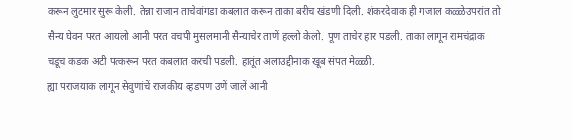करून लुटमार सुरू केली. तेन्ना राजान ताचेवांगडा कबलात करून ताका बरीच खंडणी दिली. शंकरदेवाक ही गजाल कळ्ळेउपरांत तो सैन्य घेवन परत आयलो आनी परत वचपी मुसलमानी सैन्याचेर ताणें हल्लो केलो. पूण ताचेर हार पडली. ताका लागून रामचंद्राक चडूच कडक अटी पत्करून परत कबलात करची पडली. हातूंत अलाउद्दीनाक खूब संपत मेळ्ळी.
ह्या पराजयाक लागून सेवुणांचें राजकीय व्हडपण उणें जालें आनी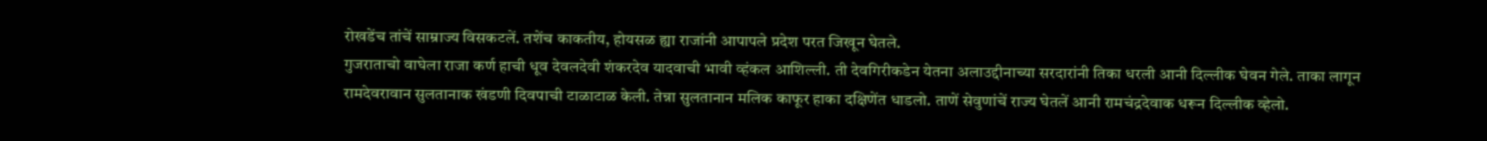रोखडेंच तांचें साम्राज्य विसकटलें. तशेंच काकतीय, होयसळ ह्या राजांनी आपापले प्रदेश परत जिखून घेतले.
गुजराताचो वाघेला राजा कर्ण हाची धूव देवलदेवी शंकरदेव यादवाची भावी व्हंकल आशिल्ली. ती देवगिरीकडेन येतना अलाउद्दीनाच्या सरदारांनी तिका धरली आनी दिल्लीक घेवन गेले. ताका लागून रामदेवरावान सुलतानाक खंडणी दिवपाची टाळाटाळ केली. तेन्ना सुलतानान मलिक काफूर हाका दक्षिणेंत धाडलो. ताणें सेवुणांचें राज्य घेतलें आनी रामचंद्रदेवाक धरून दिल्लीक व्हेलो.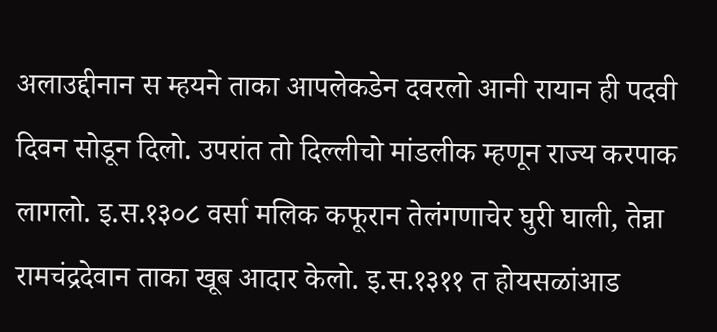अलाउद्दीनान स म्हयने ताका आपलेकडेन दवरलो आनी रायान ही पदवी दिवन सोडून दिलो. उपरांत तो दिल्लीचो मांडलीक म्हणून राज्य करपाक लागलो. इ.स.१३०८ वर्सा मलिक कफूरान तेलंगणाचेर घुरी घाली, तेन्ना रामचंद्रदेवान ताका खूब आदार केलो. इ.स.१३११ त होयसळांआड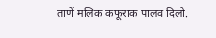ताणें मलिक कफूराक पालव दिलो.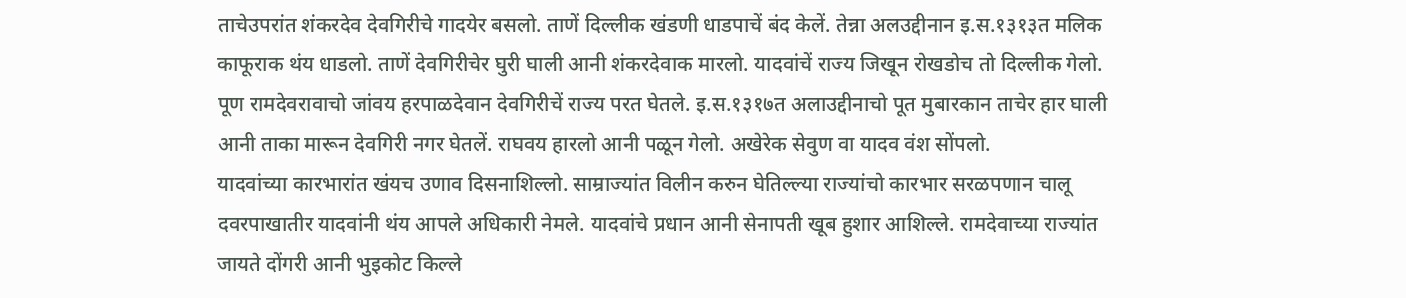ताचेउपरांत शंकरदेव देवगिरीचे गादयेर बसलो. ताणें दिल्लीक खंडणी धाडपाचें बंद केलें. तेन्ना अलउद्दीनान इ.स.१३१३त मलिक काफूराक थंय धाडलो. ताणें देवगिरीचेर घुरी घाली आनी शंकरदेवाक मारलो. यादवांचें राज्य जिखून रोखडोच तो दिल्लीक गेलो. पूण रामदेवरावाचो जांवय हरपाळदेवान देवगिरीचें राज्य परत घेतले. इ.स.१३१७त अलाउद्दीनाचो पूत मुबारकान ताचेर हार घाली आनी ताका मारून देवगिरी नगर घेतलें. राघवय हारलो आनी पळून गेलो. अखेरेक सेवुण वा यादव वंश सोंपलो.
यादवांच्या कारभारांत खंयच उणाव दिसनाशिल्लो. साम्राज्यांत विलीन करुन घेतिल्ल्या राज्यांचो कारभार सरळपणान चालू दवरपाखातीर यादवांनी थंय आपले अधिकारी नेमले. यादवांचे प्रधान आनी सेनापती खूब हुशार आशिल्ले. रामदेवाच्या राज्यांत जायते दोंगरी आनी भुइकोट किल्ले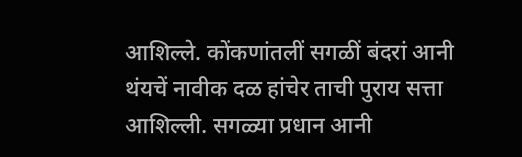आशिल्ले. कोंकणांतलीं सगळीं बंदरां आनी थंयचें नावीक दळ हांचेर ताची पुराय सत्ता आशिल्ली. सगळ्या प्रधान आनी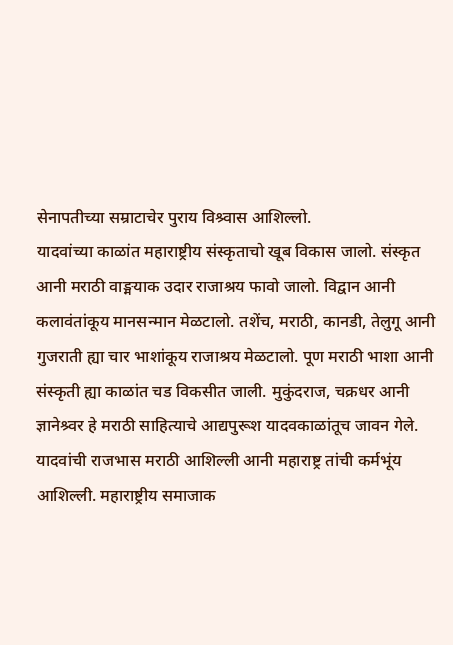सेनापतीच्या सम्राटाचेर पुराय विश्र्वास आशिल्लो.
यादवांच्या काळांत महाराष्ट्रीय संस्कृताचो खूब विकास जालो. संस्कृत आनी मराठी वाङ्मयाक उदार राजाश्रय फावो जालो. विद्वान आनी कलावंतांकूय मानसन्मान मेळटालो. तशेंच, मराठी, कानडी, तेलुगू आनी गुजराती ह्या चार भाशांकूय राजाश्रय मेळटालो. पूण मराठी भाशा आनी संस्कृती ह्या काळांत चड विकसीत जाली. मुकुंदराज, चक्रधर आनी ज्ञानेश्र्वर हे मराठी साहित्याचे आद्यपुरूश यादवकाळांतूच जावन गेले. यादवांची राजभास मराठी आशिल्ली आनी महाराष्ट्र तांची कर्मभूंय आशिल्ली. महाराष्ट्रीय समाजाक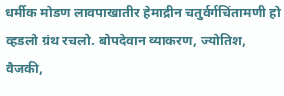धर्मीक मोडण लावपाखातीर हेमाद्रीन चतुर्वर्गचिंतामणी हो व्हडलो ग्रंथ रचलो. बोपदेवान व्याकरण, ज्योतिश, वैजकी,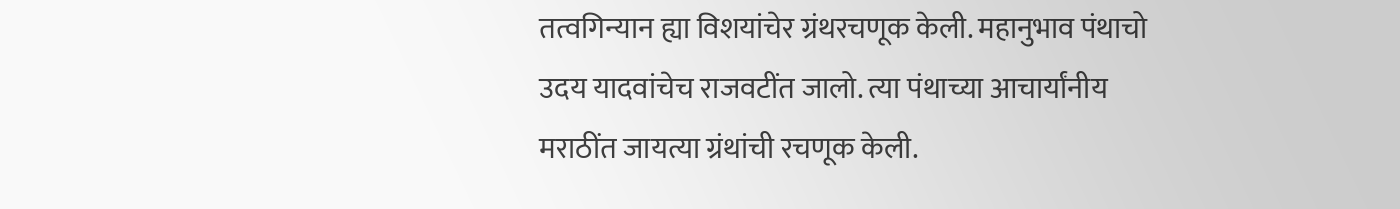तत्वगिन्यान ह्या विशयांचेर ग्रंथरचणूक केली. महानुभाव पंथाचो उदय यादवांचेच राजवटींत जालो. त्या पंथाच्या आचार्यांनीय मराठींत जायत्या ग्रंथांची रचणूक केली.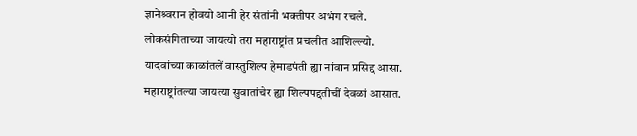ज्ञानेश्र्वरान होवयो आनी हेर संतांनी भक्तीपर अभंग रचले. लोकसंगिताच्या जायत्यो तरा महाराष्ट्रांत प्रचलीत आशिल्ल्यो.
यादवांच्या काळांतलें वास्तुशिल्प हेमाडपंती ह्या नांवान प्रसिद्द आसा. महाराष्ट्रांतल्या जायत्या सुवातांचेर ह्या शिल्पपद्दतीचीं देवळां आसात.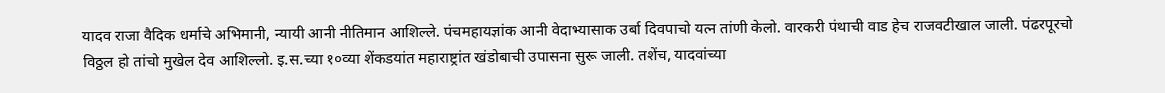यादव राजा वैदिक धर्माचे अभिमानी, न्यायी आनी नीतिमान आशिल्ले. पंचमहायज्ञांक आनी वेदाभ्यासाक उर्बा दिवपाचो यत्न तांणी केलो. वारकरी पंथाची वाड हेच राजवटीखाल जाली. पंढरपूरचो विठ्ठल हो तांचो मुखेल देव आशिल्लो. इ.स.च्या १०व्या शेंकडयांत महाराष्ट्रांत खंडोबाची उपासना सुरू जाली. तशेंच, यादवांच्या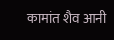कामांत शैव आनी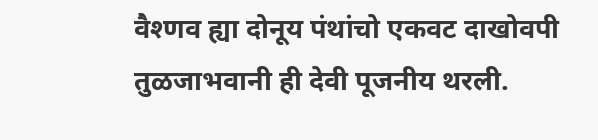वैश्णव ह्या दोनूय पंथांचो एकवट दाखोवपी तुळजाभवानी ही देवी पूजनीय थरली.